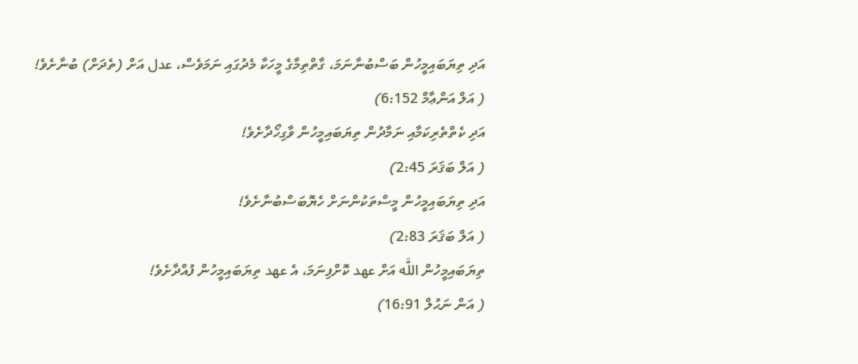އަދި ތިޔަބައިމީހުން ބަސްބުނާނަމަ، ގާތްތިމާގެ މީހަކާ މެދުގައި ނަމަވެސް، عدل އަށް (ތެދަށް) ބުނާށެވެ!
( އަލް އަންޢާމް 6:152)
އަދި ކެތްތެރިކަމާއި ނަމާދުން ތިޔަބައިމީހުން ވާގިހޯދާށެވެ!
( އަލް ބަޤަރަ 2:45)
އަދި ތިޔަބައިމީހުން މީސްތަކުންނަށް ހެޔޮބަސްބުނާށެވެ!
( އަލް ބަޤަރަ 2:83)
ތިޔަބައިމީހުން اللَّه އަށް عهد ކޮށްފިނަމަ، އެ عهد ތިޔަބައިމީހުން ފުއްދާށެވެ!
( އަން ނަޙުލް 16:91)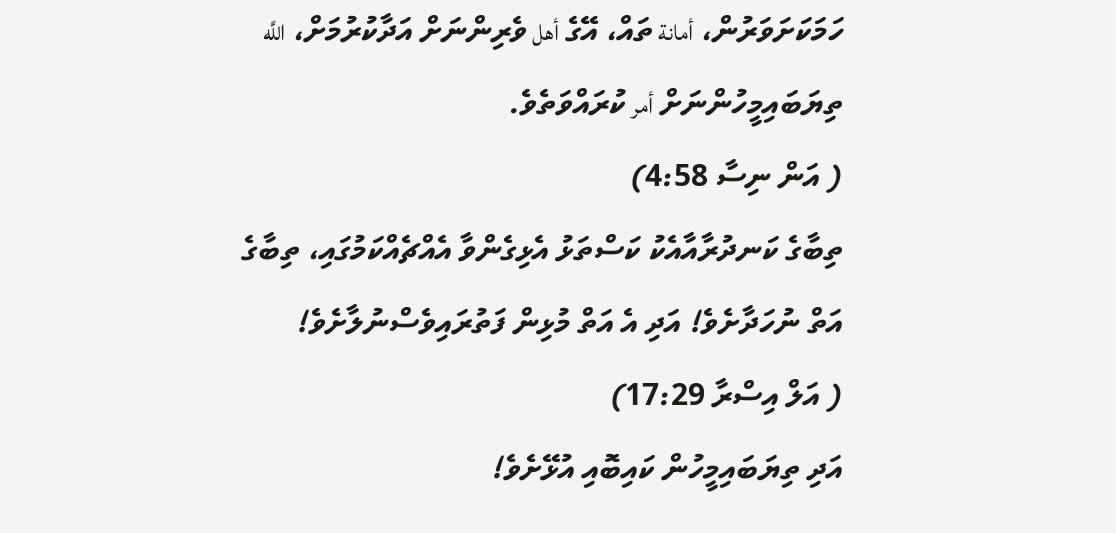ހަމަކަށަވަރުން، أمانة ތައް، އޭގެ أهل ވެރިންނަށް އަދާކުރުމަށް، اللَّه ތިޔަބައިމީހުންނަށް أمر ކުރައްވަތެވެ.
( އަން ނިސާ 4:58)
ތިބާގެ ކަނދުރާއާއެކު ކަސްތަޅު އެޅިގެންވާ އެއްޗެއްކަމުގައި، ތިބާގެ އަތް ނުހަދާށެވެ! އަދި އެ އަތް މުޅިން ފަތުރައިވެސްނުލާށެވެ!
( އަލް އިސްރާ 17:29)
އަދި ތިޔަބައިމީހުން ކައިބޮއި އުޅޭށެވެ!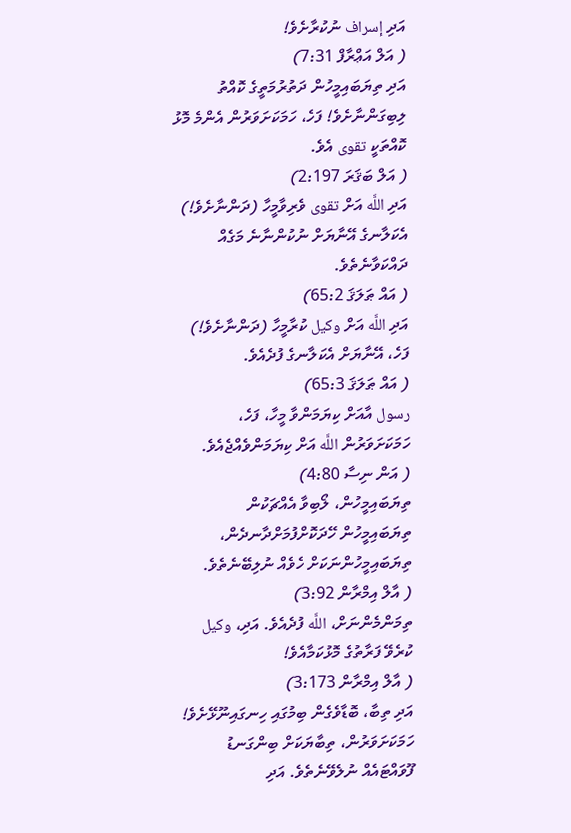އަދި إسراف ނުކުރާށެވެ!
( އަލް އަޢްރާފް 7:31)
އަދި ތިޔަބައިމީހުން ދަތުރުމަތީގެ ކޮއްތު ލިބިގަންނާށެވެ! ފަހެ، ހަމަކަށަވަރުން އެންމެ މޮޅު ކޮއްތަކީ تقوى އެވެ.
( އަލް ބަޤަރަ 2:197)
އަދި اللَّه އަށް تقوى ވެރިވާމީހާ (ދަންނާށެވެ!) އެކަލާނގެ އޭނާޔަށް ނުކުންނާނެ މަގެއް ދައްކަވާނެތެވެ.
( އައް ޠަލަޤަ 65:2)
އަދި اللَّه އަށް وكيل ކުރާމީހާ (ދަންނާށެވެ!) ފަހެ، އޭނާޔަށް އެކަލާނގެ ފުދެއެވެ.
( އައް ޠަލަޤަ 65:3)
رسول އާއަށް ކިޔަމަންވާ މީހާ، ފަހެ، ހަމަކަށަވަރުން اللَّه އަށް ކިޔަމަންވެއްޖެއެވެ.
( އަން ނިސާ 4:80)
ތިޔަބައިމީހުން، ލޯބިވާ އެއްޗަކުން ތިޔަބައިމީހުން ހޭދަކޮށްފުމަށްދާނދެން، ތިޔަބައިމީހުންނަކަށް ހެވެއް ނުލިބޭނެތެވެ.
( އާލް އިމްރާން 3:92)
ތިމަންމެންނަށް، اللَّه ފުދެއެވެ. އަދި، وكيل ކުރެވޭ ފަރާތުގެ މޮޅުކަމާއެވެ!
( އާލް އިމްރާން 3:173)
އަދި ތިބާ، ބޮޑާވެގެން ބިމުގައި ހިނގައިނޫޅޭށެވެ! ހަމަކަށަވަރުން، ތިބާޔަކަށް ބިންގަނޑު ފޫވައްޓައެއް ނުލެވޭނެތެވެ. އަދި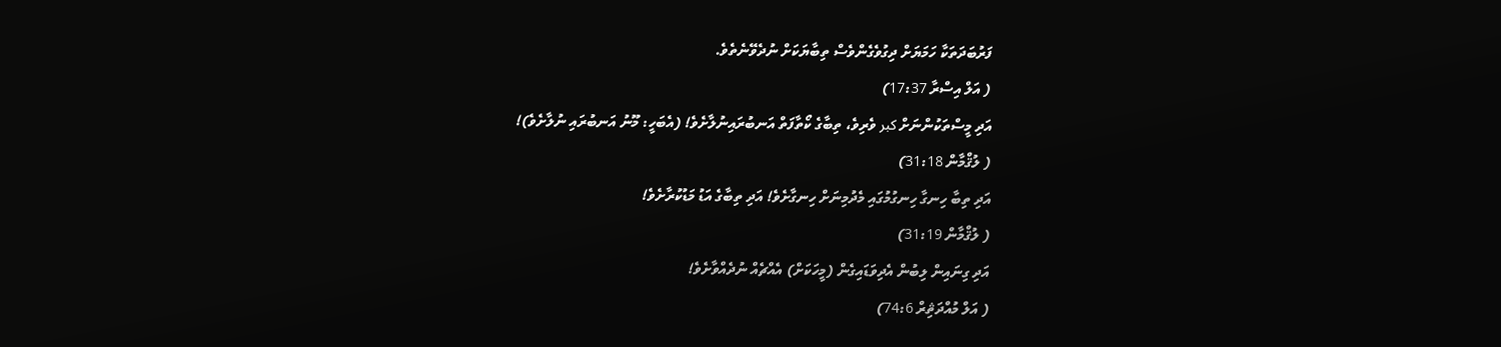ފަރުބަދަތަކާ ހަމަޔަށް ދިގުވެގެންވެސް ތިބާޔަކަށް ނުދެވޭނެތެވެ.
( އަލް އިސްރާ 17:37)
އަދި މީސްތަކުންނަށް كبر ވެރިވެ، ތިބާގެ ކޯތާފަތް އަނބުރައިނުލާށެވެ! (އެބަހީ: މޫނު އަނބުރައި ނުލާށެވެ)!
( ލުޤްމާން 31:18)
އަދި ތިބާ ހިނގާ ހިނގުމުގައި މެދުމިނަށް ހިނގާށެވެ! އަދި ތިބާގެ އަޑު މަޑުކުރާށެވެ!
( ލުޤްމާން 31:19)
އަދި ގިނައިން ލިބުން އެދިވަޑައިގެން (މީހަކަށް) އެއްޗެއް ނުދެއްވާށެވެ!
( އަލް މުއްދަޘިރް 74:6)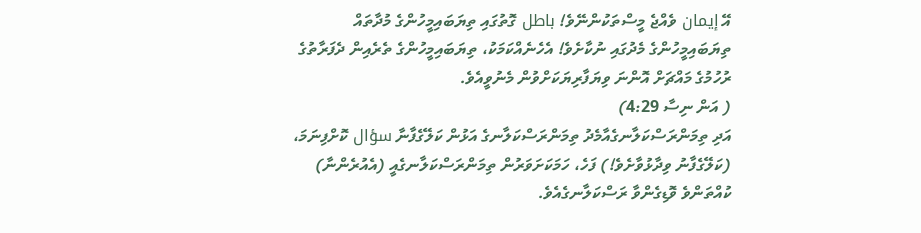އޭ إيمان ވެއްޖެ މީސްތަކުންނޭވެ! باطل ގޮތުގައި ތިޔަބައިމީހުންގެ މުދާތައް ތިޔަބައިމީހުންގެ މެދުގައި ނުކާށެވެ! އެހެނެއްކަމަކު، ތިޔަބައިމީހުންގެ ތެރެއިން ދެފަރާތުގެ ރުހުމުގެ މައްޗަށް އޮންނަ ވިޔަފާރިޔަކަށްވުން މެނުވީއެވެ.
( އަން ނިސާ 4:29)
އަދި ތިމަންރަސްކަލާނގެއާމެދު ތިމަންރަސްކަލާނގެ އަޅުން ކަލޭގެފާނާ سؤال ކޮށްފިނަމަ، (ކަލޭގެފާނު ވިދާޅުވާށެވެ!) ފަހެ، ހަމަކަށަވަރުން ތިމަންރަސްކަލާނގެއީ (އެއުރެންނާ) ކުއްތަންވެ ވޮޑިގެންވާ ރަސްކަލާނގެއެވެ.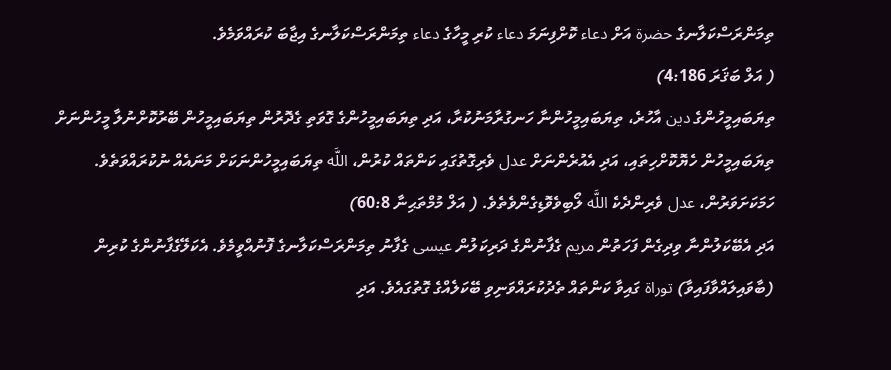ތިމަންރަސްކަލާނގެ حضرة އަށް دعاء ކޮށްފިނަމަ دعاء ކުރި މީހާގެ دعاء ތިމަންރަސްކަލާނގެ އިޖާބަ ކުރައްވަމެވެ.
( އަލް ބަޤަރަ 4:186)
ތިޔަބައިމީހުންގެ دين އާހުރެ، ތިޔަބައިމީހުންނާ ހަނގުރާމަނުކުރާ، އަދި ތިޔަބައިމީހުންގެ ގޮވަތި ގެދޮރުން ތިޔަބައިމީހުން ބޭރުކޮށްނުލާ މީހުންނަށް ތިޔަބައިމީހުން ހެޔޮކޮށްހިތައި، އަދި އެއުރެންނަށް عدل ވެރިގޮތުގައި ކަންތައް ކުރުން، اللَّه ތިޔަބައިމީހުންނަކަށް މަނައެއް ނުކުރައްވަތެވެ. ހަމަކަށަވަރުން، عدل ވެރިންދެކެ اللَّه ލޯބިވެވޮޑިގެންވެތެވެ. ( އަލް މުމްތަޙިނާ 60:8)
އަދި އެބޭކަލުންނާ ވިދިގެން ފަހަތުން مريم ގެފާނުންގެ ދަރިކަލުން عيسى ގެފާނު ތިމަންރަސްކަލާނގެ ފޮނުއްވީމެވެ. އެކަލޭގެފާނުންގެ ކުރިން (ބާވައިލައްވާފައިވާ) توراة ގައިވާ ކަންތައް ތެދުކުރައްވަނިވި ބޭކަލެއްގެ ގޮތުގައެވެ. އަދި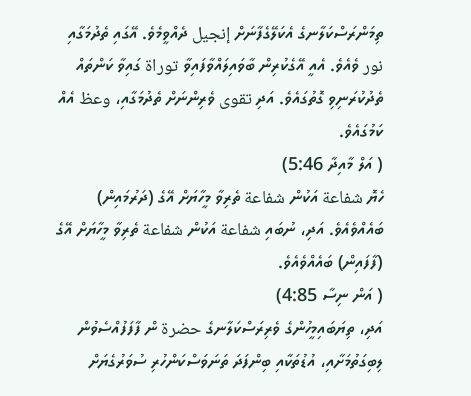ތިމަންރަސްކަލާނގެ އެކަލޭގެފާނަށް إنجيل ދެއްވީމެވެ. އޭގައި ތެދުމަގާއި نور ވެއެވެ. އެއީ އޭގެކުރިން ބާވައިލައްވާފައިވާ توراة ގައިވާ ކަންތައް ތެދުކުރަނިވި ގޮތުގައެވެ. އަދި تقوى ވެރިންނަށް ތެދުމަގާއި، وعظ އެއް ކަމުގައެވެ.
( އަލް މާއިދާ 5:46)
ހެޔޮ شفاعة އަކުން شفاعة ތެރިވާ މީހާޔަށް އޭގެ (ދަރުމައިން) ބައެއްވެއެވެ. އަދި، ނުބައި شفاعة އަކުން شفاعة ތެރިވާ މީހާޔަށް އޭގެ (ފާފައިން) ބައެއްވެއެވެ.
( އަން ނިސާ 4:85)
އަދި، ތިޔަބައިމީހުންގެ ވެރިރަސްކަލާނގެ حضرة ން ފާފަފުއްސެވުން ލިބިގަތުމަށާއި، އުޑުތަކާއި ބިންފަދަ ތަނަވަސްކަންހުރި ސުވަރުގެޔަށް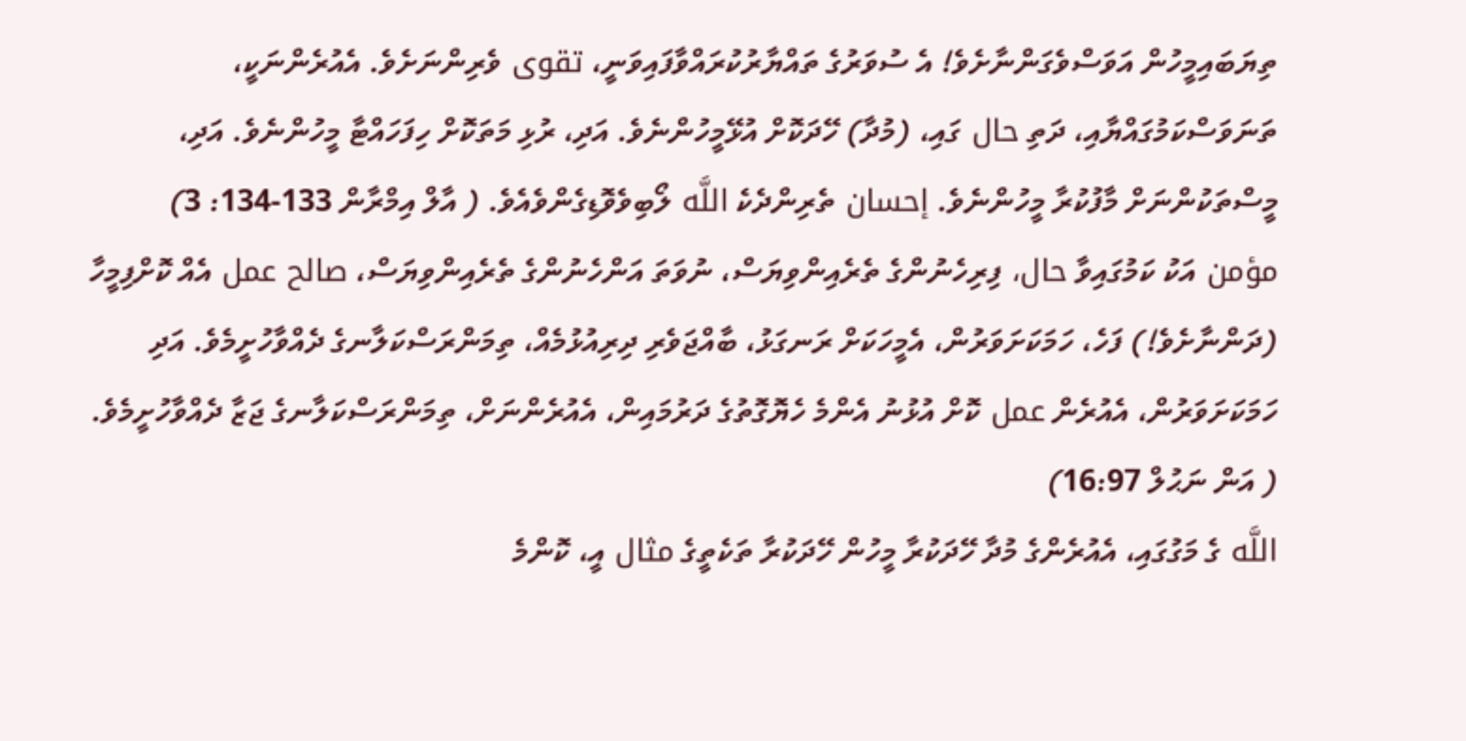ތިޔަބައިމީހުން އަވަސްވެގަންނާށެވެ! އެ ސުވަރުގެ ތައްޔާރުކުރައްވާފައިވަނީ، تقوى ވެރިންނަށެވެ. އެއުރެންނަކީ، ތަނަވަސްކަމުގައްޔާއި، ދަތި حال ގައި، (މުދާ) ހޭދަކޮށް އުޅޭމީހުންނެވެ. އަދި، ރުޅި މަތަކޮށް ހިފަހައްޓާ މީހުންނެވެ. އަދި، މީސްތަކުންނަށް މާފުކުރާ މީހުންނެވެ. إحسان ތެރިންދެކެ اللَّه ލޯބިވެވޮޑިގެންވެއެވެ. ( އާލް އިމްރާން 133-134: 3)
مؤمن އަކު ކަމުގައިވާ حال، ފިރިހެނުންގެ ތެރެއިންވިޔަސް، ނުވަތަ އަންހެނުންގެ ތެރެއިންވިޔަސް، صالح عمل އެއް ކޮށްފިމީހާ (ދަންނާށެވެ!) ފަހެ، ހަމަކަށަވަރުން، އެމީހަކަށް ރަނގަޅު، ބާއްޖަވެރި ދިރިއުޅުމެއް، ތިމަންރަސްކަލާނގެ ދެއްވާހުށީމެވެ. އަދި ހަމަކަށަވަރުން، އެއުރެން عمل ކޮށް އުޅުނު އެންމެ ހެޔޮގޮތުގެ ދަރުމައިން، އެއުރެންނަށް، ތިމަންރަސްކަލާނގެ ޖަޒާ ދެއްވާހުށީމެވެ.
( އަން ނަޙުލް 16:97)
اللَّه ގެ މަގުގައި، އެއުރެންގެ މުދާ ހޭދަކުރާ މީހުން ހޭދަކުރާ ތަކެތީގެ مثال އީ، ކޮންމެ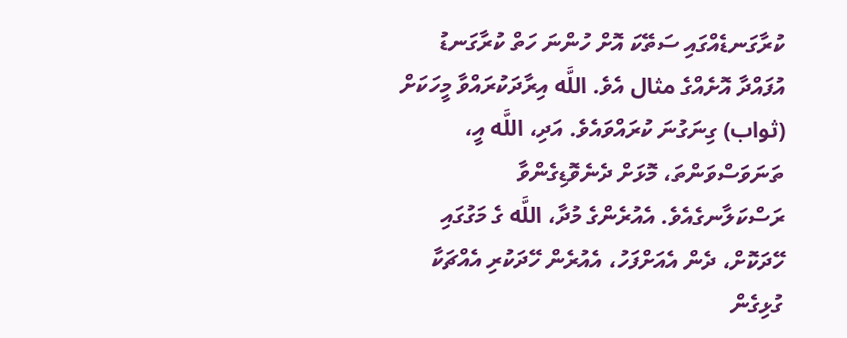ކުރާގަނޑެއްގައި ސަތޭކަ އޮށް ހުންނަ ހަތް ކުރާގަނޑު އުފައްދާ އޮށެއްގެ مثال އެވެ. اللَّه އިރާދަކުރައްވާ މީހަކަށް (ثواب) ގިނަގުނަ ކުރައްވައެވެ. އަދި، اللَّه އީ، ތަނަވަސްވަންތަ، މޮޅަށް ދެނެވޮޑިގެންވާ ރަސްކަލާނގެއެވެ. އެއުރެންގެ މުދާ، اللَّه ގެ މަގުގައި ހޭދަކޮށް، ދެން އެއަށްފަހު، އެއުރެން ހޭދަކުރި އެއްޗަކާ ގުޅިގެން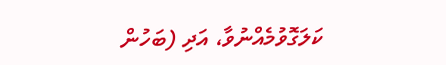ކަލަގޮވުމެއްނުވާ، އަދި (ބަހުން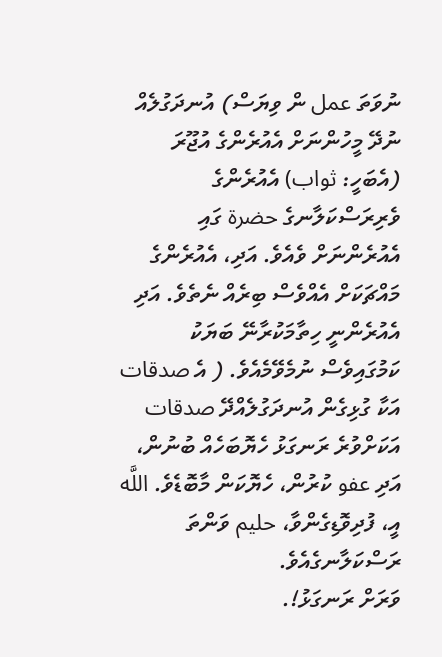ނުވަތަ عمل ން ވިޔަސް) އުނދަގުލެއް ނުދޭ މީހުންނަށް އެއުރެންގެ އުޖޫރަ (އެބަހީ: ثواب) އެއުރެންގެ ވެރިރަސްކަލާނގެ حضرة ގައި އެއުރެންނަށް ވެއެވެ. އަދި، އެއުރެންގެ މައްޗަކަށް އެއްވެސް ބިރެއް ނެތެވެ. އަދި އެއުރެންނީ ހިތާމަކުރާނޭ ބަޔަކު ކަމުގައިވެސް ނުމެވޭމެއެވެ. ( އެ صدقات އަކާ ގުޅިގެން އުނދަގުލެއްދޭ صدقات އަކަށްވުރެ ރަނގަޅު ހެޔޮބަހެއް ބުނުން، އަދި عفو ކުރުން، ހެޔޮކަން މާބޮޑެވެ. اللَّه އީ، ފުދިވޮޑިގެންވާ، حليم ވަންތަ ރަސްކަލާނގެއެވެ.
ވަރަށް ރަނގަޅު!.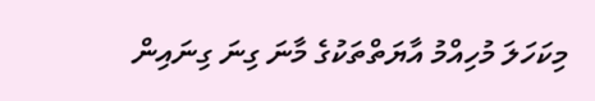މިކަހަލަ މުހިއްމު އާޔަތްތަކުގެ މާނަ ގިނަ ގިނައިން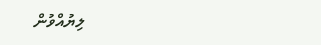ލިޔުއްވުން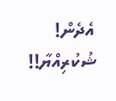އެދެން! ޝުކުރިއްޔާ!!